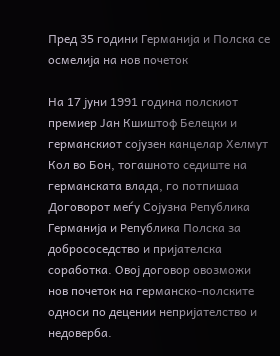Пред 35 години Германија и Полска се осмелија на нов почеток

На 17 јуни 1991 година полскиот премиер Јан Кшиштоф Белецки и германскиот сојузен канцелар Хелмут Кол во Бон, тогашното седиште на германската влада, го потпишаа Договорот меѓу Сојузна Република Германија и Република Полска за добрососедство и пријателска соработка. Овој договор овозможи нов почеток на германско-полските односи по децении непријателство и недоверба.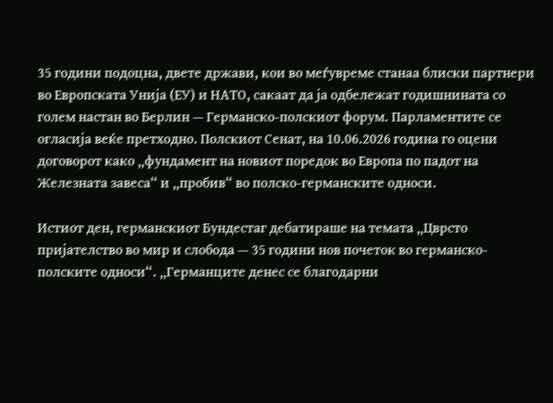35 години подоцна, двете држави, кои во меѓувреме станаа блиски партнери во Европската Унија (ЕУ) и НАТО, сакаат да ја одбележат годишнината со голем настан во Берлин — Германско-полскиот форум. Парламентите се огласија веќе претходно. Полскиот Сенат, на 10.06.2026 година го оцени договорот како „фундамент на новиот поредок во Европа по падот на Железната завеса“ и „пробив“ во полско-германските односи.

Истиот ден, германскиот Бундестаг дебатираше на темата „Цврсто пријателство во мир и слобода — 35 години нов почеток во германско-полските односи“. „Германците денес се благодарни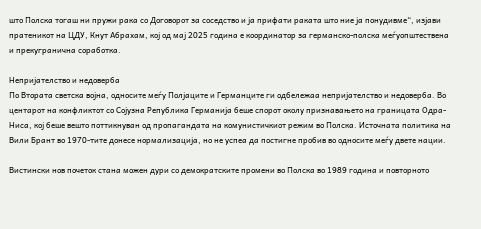што Полска тогаш ни пружи рака со Договорот за соседство и ја прифати раката што ние ја понудивме“, изјави пратеникот на ЦДУ, Кнут Абрахам, кој од мај 2025 година е координатор за германско-полска меѓуопштествена и прекугранична соработка.

Непријателство и недоверба
По Втората светска војна, односите меѓу Полјаците и Германците ги одбележаа непријателство и недоверба. Во центарот на конфликтот со Сојузна Република Германија беше спорот околу признавањето на границата Одра-Ниса, кој беше вешто поттикнуван од пропагандата на комунистичкиот режим во Полска. Источната политика на Вили Брант во 1970-тите донесе нормализација, но не успеа да постигне пробив во односите меѓу двете нации.

Вистински нов почеток стана можен дури со демократските промени во Полска во 1989 година и повторното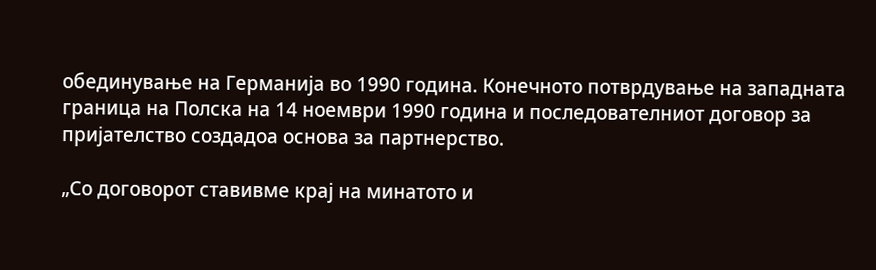обединување на Германија во 1990 година. Конечното потврдување на западната граница на Полска на 14 ноември 1990 година и последователниот договор за пријателство создадоа основа за партнерство.

„Со договорот ставивме крај на минатото и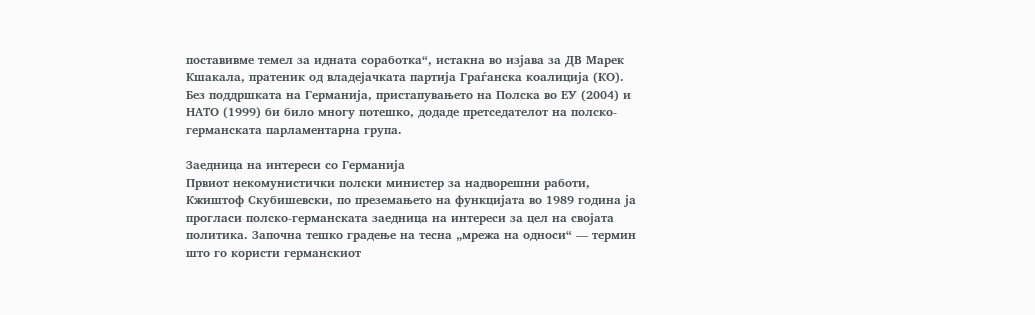поставивме темел за идната соработка“, истакна во изјава за ДВ Марек Кшакала, пратеник од владејачката партија Граѓанска коалиција (КО). Без поддршката на Германија, пристапувањето на Полска во ЕУ (2004) и НАТО (1999) би било многу потешко, додаде претседателот на полско-германската парламентарна група.

Заедница на интереси со Германија
Првиот некомунистички полски министер за надворешни работи, Кжиштоф Скубишевски, по преземањето на функцијата во 1989 година ја прогласи полско-германската заедница на интереси за цел на својата политика. Започна тешко градење на тесна „мрежа на односи“ — термин што го користи германскиот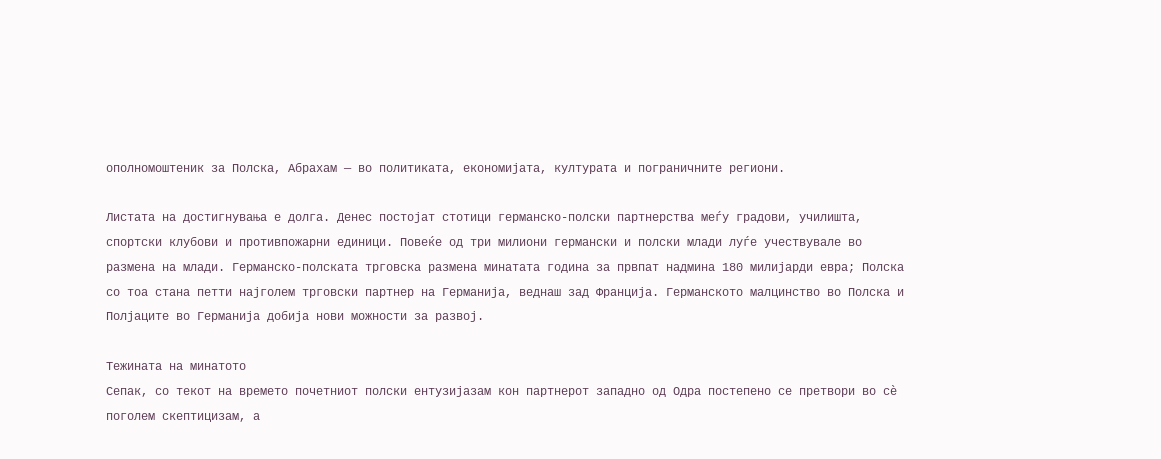ополномоштеник за Полска, Абрахам — во политиката, економијата, културата и пограничните региони.

Листата на достигнувања е долга. Денес постојат стотици германско-полски партнерства меѓу градови, училишта, спортски клубови и противпожарни единици. Повеќе од три милиони германски и полски млади луѓе учествувале во размена на млади. Германско-полската трговска размена минатата година за првпат надмина 180 милијарди евра; Полска со тоа стана петти најголем трговски партнер на Германија, веднаш зад Франција. Германското малцинство во Полска и Полјаците во Германија добија нови можности за развој.

Тежината на минатото
Сепак, со текот на времето почетниот полски ентузијазам кон партнерот западно од Одра постепено се претвори во сè поголем скептицизам, а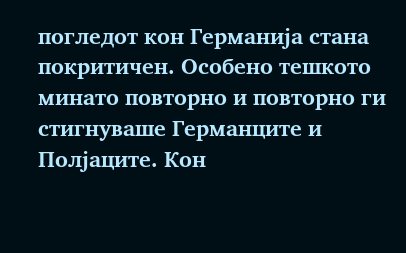погледот кон Германија стана покритичен. Особено тешкото минато повторно и повторно ги стигнуваше Германците и Полјаците. Кон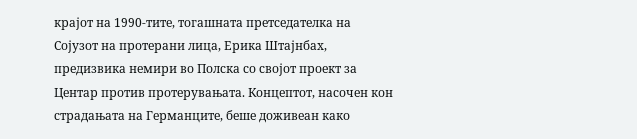крајот на 1990-тите, тогашната претседателка на Сојузот на протерани лица, Ерика Штајнбах, предизвика немири во Полска со својот проект за Центар против протерувањата. Концептот, насочен кон страдањата на Германците, беше доживеан како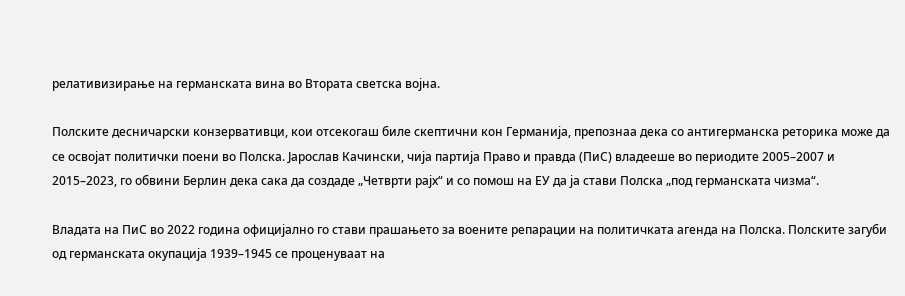релативизирање на германската вина во Втората светска војна.

Полските десничарски конзервативци, кои отсекогаш биле скептични кон Германија, препознаа дека со антигерманска реторика може да се освојат политички поени во Полска. Јарослав Качински, чија партија Право и правда (ПиС) владееше во периодите 2005–2007 и 2015–2023, го обвини Берлин дека сака да создаде „Четврти рајх“ и со помош на ЕУ да ја стави Полска „под германската чизма“.

Владата на ПиС во 2022 година официјално го стави прашањето за воените репарации на политичката агенда на Полска. Полските загуби од германската окупација 1939–1945 се проценуваат на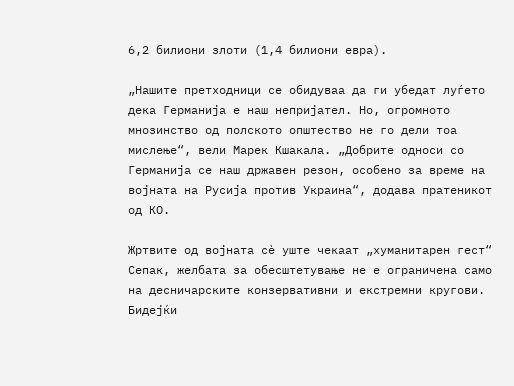6,2 билиони злоти (1,4 билиони евра).

„Нашите претходници се обидуваа да ги убедат луѓето дека Германија е наш непријател. Но, огромното мнозинство од полското општество не го дели тоа мислење“, вели Марек Кшакала. „Добрите односи со Германија се наш државен резон, особено за време на војната на Русија против Украина“, додава пратеникот од КО.

Жртвите од војната сè уште чекаат „хуманитарен гест“
Сепак, желбата за обесштетување не е ограничена само на десничарските конзервативни и екстремни кругови. Бидејќи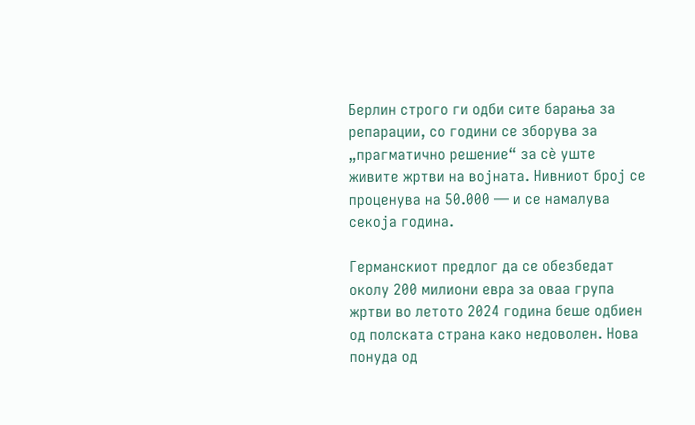Берлин строго ги одби сите барања за репарации, со години се зборува за „прагматично решение“ за сè уште живите жртви на војната. Нивниот број се проценува на 50.000 — и се намалува секоја година.

Германскиот предлог да се обезбедат околу 200 милиони евра за оваа група жртви во летото 2024 година беше одбиен од полската страна како недоволен. Нова понуда од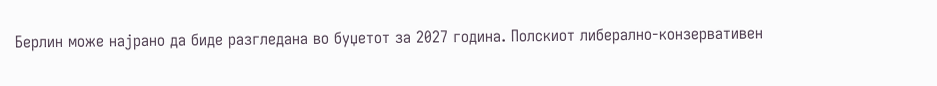Берлин може најрано да биде разгледана во буџетот за 2027 година. Полскиот либерално-конзервативен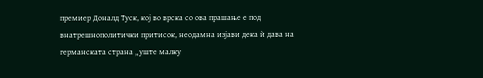премиер Доналд Туск, кој во врска со ова прашање е под внатрешнополитички притисок, неодамна изјави дека ѝ дава на германската страна „уште малку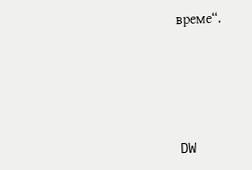време“.





DW